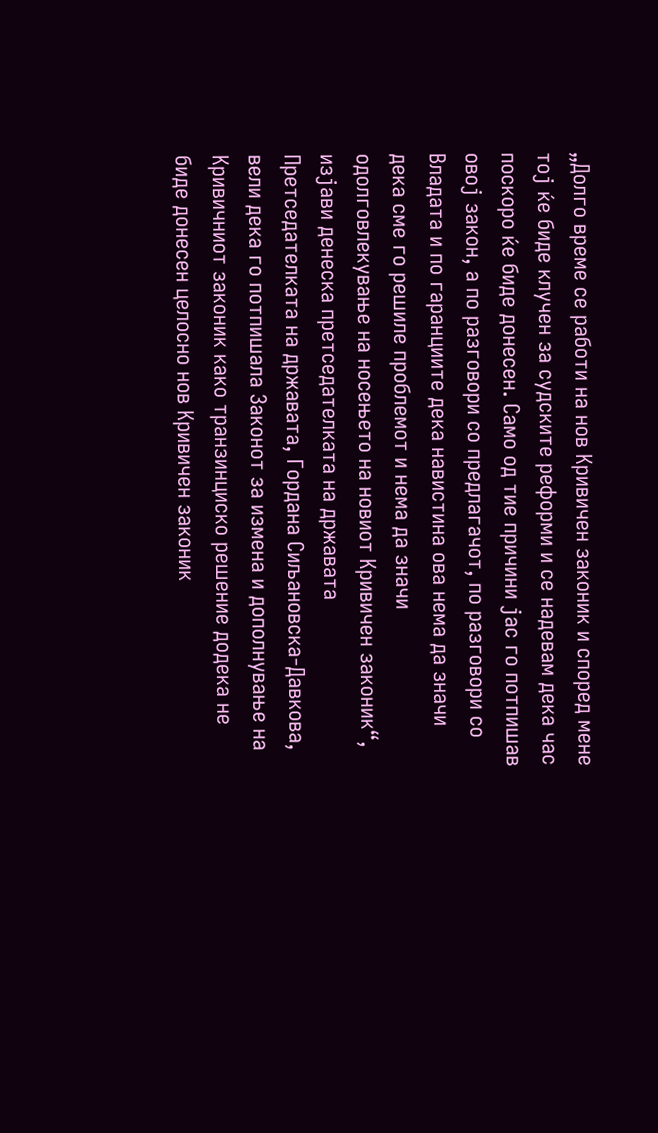„Долго време се работи на нов Кривичен законик и според мене тој ќе биде клучен за судските реформи и се надевам дека час поскоро ќе биде донесен. Само од тие причини јас го потпишав овој закон, а по разговори со предлагачот, по разговори со Владата и по гаранциите дека навистина ова нема да значи дека сме го решиле проблемот и нема да значи одолговлекување на носењето на новиот Кривичен законик“, изјави денеска претседателката на државата
Претседателката на државата, Гордана Сиљановска-Давкова, вели дека го потпишала Законот за измена и дополнување на Кривичниот законик како транзинциско решение додека не биде донесен целосно нов Кривичен законик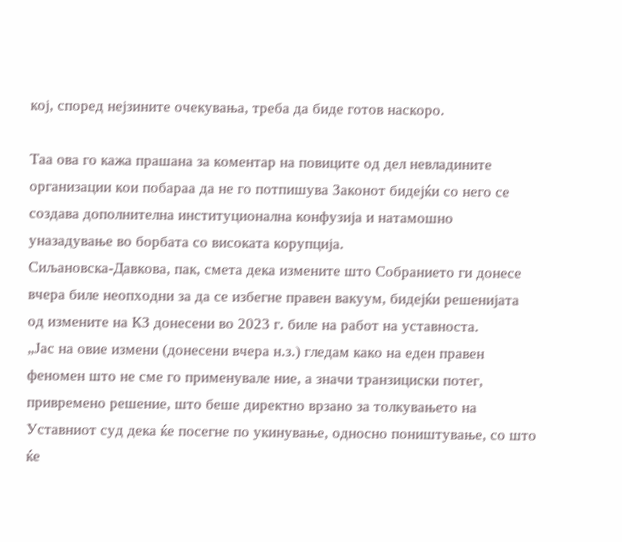кој, според нејзините очекувања, треба да биде готов наскоро.

Таа ова го кажа прашана за коментар на повиците од дел невладините организации кои побараа да не го потпишува Законот бидејќи со него се создава дополнителна институционална конфузија и натамошно уназадување во борбата со високата корупција.
Сиљановска-Давкова, пак, смета дека измените што Собранието ги донесе вчера биле неопходни за да се избегне правен вакуум, бидејќи решенијата од измените на КЗ донесени во 2023 г. биле на работ на уставноста.
„Јас на овие измени (донесени вчера н.з.) гледам како на еден правен феномен што не сме го применувале ние, а значи транзициски потег, привремено решение, што беше директно врзано за толкувањето на Уставниот суд дека ќе посегне по укинување, односно поништување, со што ќе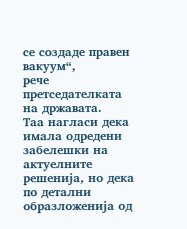се создаде правен вакуум“,
рече претседателката на државата.
Таа нагласи дека имала одредени забелешки на актуелните решенија, но дека по детални образложенија од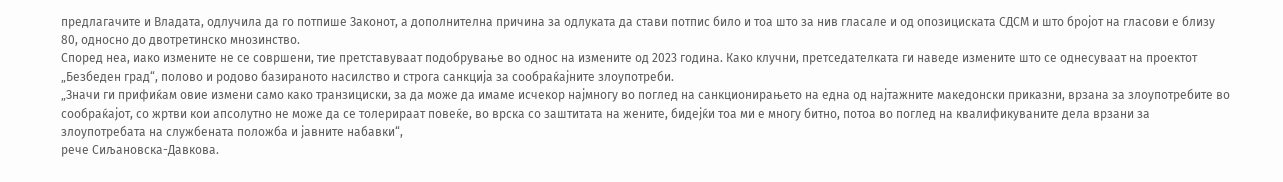предлагачите и Владата, одлучила да го потпише Законот, а дополнителна причина за одлуката да стави потпис било и тоа што за нив гласале и од опозициската СДСМ и што бројот на гласови е близу 80, односно до двотретинско мнозинство.
Според неа, иако измените не се совршени, тие претставуваат подобрување во однос на измените од 2023 година. Како клучни, претседателката ги наведе измените што се однесуваат на проектот „Безбеден град“, полово и родово базираното насилство и строга санкција за сообраќајните злоупотреби.
„Значи ги прифиќам овие измени само како транзициски, за да може да имаме исчекор најмногу во поглед на санкционирањето на една од најтажните македонски приказни, врзана за злоупотребите во сообраќајот, со жртви кои апсолутно не може да се толерираат повеќе, во врска со заштитата на жените, бидејќи тоа ми е многу битно, потоа во поглед на квалификуваните дела врзани за злоупотребата на службената положба и јавните набавки“,
рече Сиљановска-Давкова.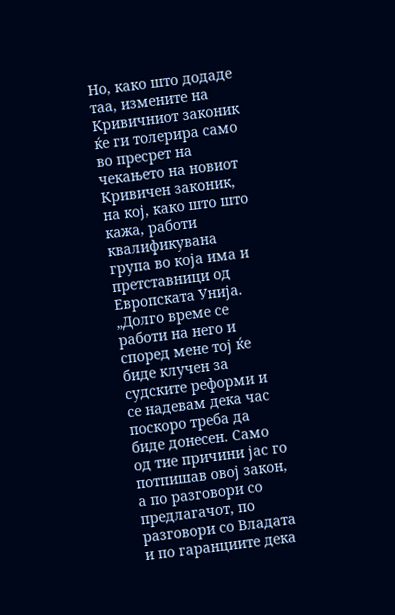Но, како што додаде таа, измените на Кривичниот законик ќе ги толерира само во пресрет на чекањето на новиот Кривичен законик, на кој, како што што кажа, работи квалификувана група во која има и претставници од Европската Унија.
„Долго време се работи на него и според мене тој ќе биде клучен за судските реформи и се надевам дека час поскоро треба да биде донесен. Само од тие причини јас го потпишав овој закон, а по разговори со предлагачот, по разговори со Владата и по гаранциите дека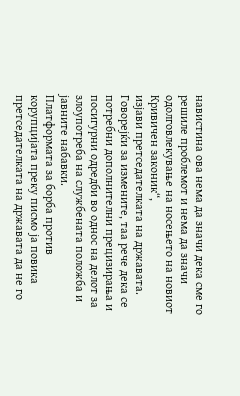навистина ова нема да значи дека сме го решиле проблемот и нема да значи одолговлекување на носењето на новиот Кривичен законик“,
изјави претседателката на државата.
Говорејќи за измените, таа рече дека се потребни дополнителни прецизирања и посигурни одредби во однос на делот за злоупотреба на службената положба и јавните набавки.
Платформата за борба против корупцијата преку писмо ја повика претседателката на државата да не го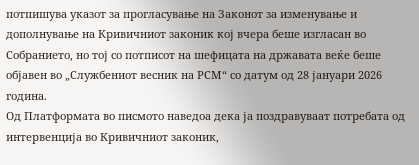потпишува указот за прогласување на Законот за изменување и дополнување на Кривичниот законик кој вчера беше изгласан во Собранието, но тој со потписот на шефицата на државата веќе беше објавен во „Службениот весник на РСМ“ со датум од 28 јануари 2026 година.
Од Платформата во писмото наведоа дека ја поздравуваат потребата од интервенција во Кривичниот законик,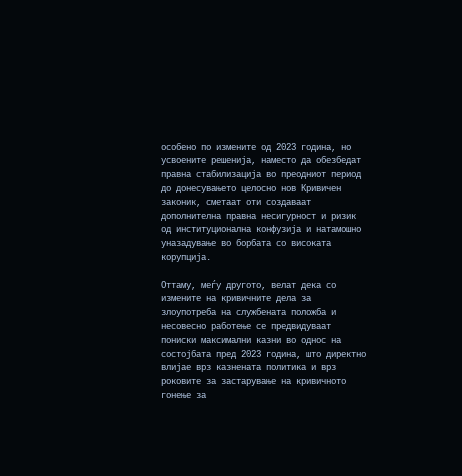особено по измените од 2023 година, но усвоените решенија, наместо да обезбедат правна стабилизација во преодниот период до донесувањето целосно нов Кривичен законик, сметаат оти создаваат дополнителна правна несигурност и ризик од институционална конфузија и натамошно уназадување во борбата со високата корупција.

Оттаму, меѓу другото, велат дека со измените на кривичните дела за злоупотреба на службената положба и несовесно работење се предвидуваат пониски максимални казни во однос на состојбата пред 2023 година, што директно влијае врз казнената политика и врз роковите за застарување на кривичното гонење за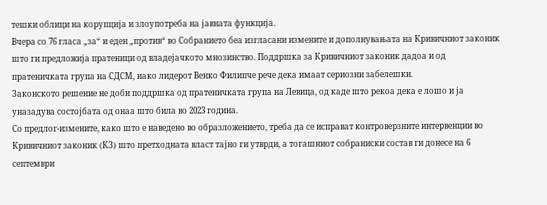тешки облици на корупција и злоупотреба на јавната функција.
Вчера со 76 гласа „за“ и еден „против“ во Собранието беа изгласани измените и дополнувањата на Кривичниот законик што ги предложија пратеници од владејачкото мнозинство. Поддршка за Кривичниот законик дадоа и од пратеничката група на СДСМ, иако лидерот Венко Филипче рече дека имаат сериозни забелешки.
Законското решение не доби поддршка од пратеничката група на Левица, од каде што рекоа дека е лошо и ја уназадува состојбата од онаа што била во 2023 година.
Со предлог-измените, како што е наведено во образложението, треба да се исправат контроверзните интервенции во Кривичниот законик (КЗ) што претходната власт тајно ги утврди, а тогашниот собраниски состав ги донесе на 6 септември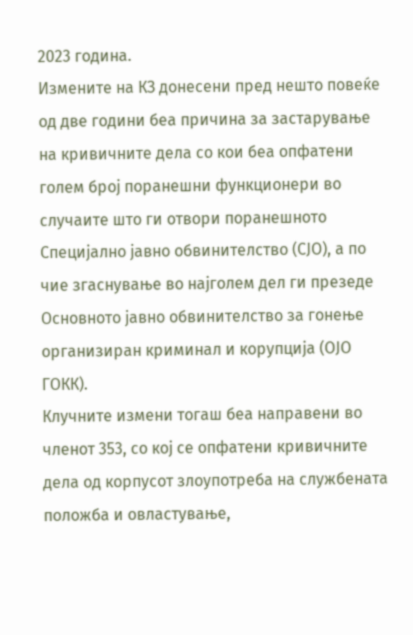2023 година.
Измените на КЗ донесени пред нешто повеќе од две години беа причина за застарување на кривичните дела со кои беа опфатени голем број поранешни функционери во случаите што ги отвори поранешното Специјално јавно обвинителство (СЈО), а по чие згаснување во најголем дел ги презеде Основното јавно обвинителство за гонење организиран криминал и корупција (ОЈО ГОКК).
Клучните измени тогаш беа направени во членот 353, со кој се опфатени кривичните дела од корпусот злоупотреба на службената положба и овластување,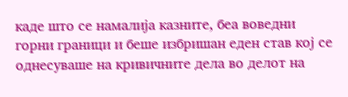каде што се намалија казните, беа воведни горни граници и беше избришан еден став кој се однесуваше на кривичните дела во делот на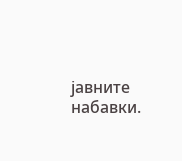јавните набавки.